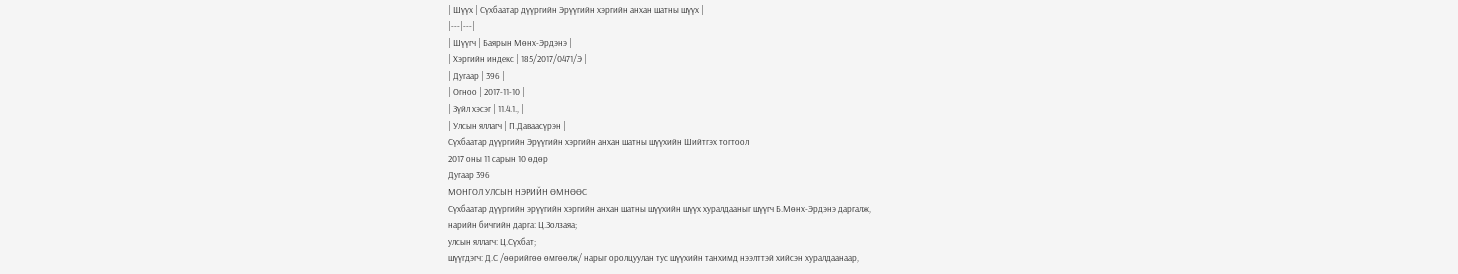| Шүүх | Сүхбаатар дүүргийн Эрүүгийн хэргийн анхан шатны шүүх |
|---|---|
| Шүүгч | Баярын Мөнх-Эрдэнэ |
| Хэргийн индекс | 185/2017/0471/Э |
| Дугаар | 396 |
| Огноо | 2017-11-10 |
| Зүйл хэсэг | 11.4.1., |
| Улсын яллагч | П.Даваасүрэн |
Сүхбаатар дүүргийн Эрүүгийн хэргийн анхан шатны шүүхийн Шийтгэх тогтоол
2017 оны 11 сарын 10 өдөр
Дугаар 396
МОНГОЛ УЛСЫН НЭРИЙН ӨМНӨӨС
Сүхбаатар дүүргийн эрүүгийн хэргийн анхан шатны шүүхийн шүүх хуралдааныг шүүгч Б.Мөнх-Эрдэнэ даргалж,
нарийн бичгийн дарга: Ц.Золзаяа;
улсын яллагч: Ц.Сүхбат;
шүүгдэгч: Д.С /өөрийгөө өмгөөлж/ нарыг оролцуулан тус шүүхийн танхимд нээлттэй хийсэн хуралдаанаар,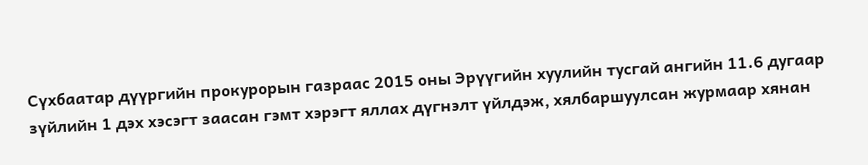Сүхбаатар дүүргийн прокурорын газраас 2015 оны Эрүүгийн хуулийн тусгай ангийн 11.6 дугаар зүйлийн 1 дэх хэсэгт заасан гэмт хэрэгт яллах дүгнэлт үйлдэж, хялбаршуулсан журмаар хянан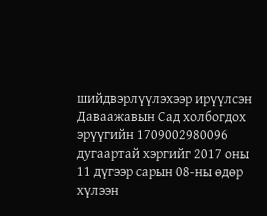шийдвэрлүүлэхээр ирүүлсэн Даваажавын Сад холбогдох эрүүгийн 1709002980096 дугаартай хэргийг 2017 оны 11 дүгээр сарын 08-ны өдөр хүлээн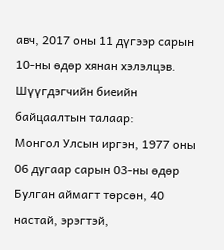авч, 2017 оны 11 дүгээр сарын 10-ны өдөр хянан хэлэлцэв.
Шүүгдэгчийн биеийн байцаалтын талаар:
Монгол Улсын иргэн, 1977 оны 06 дугаар сарын 03-ны өдөр Булган аймагт төрсөн, 40 настай, эрэгтэй,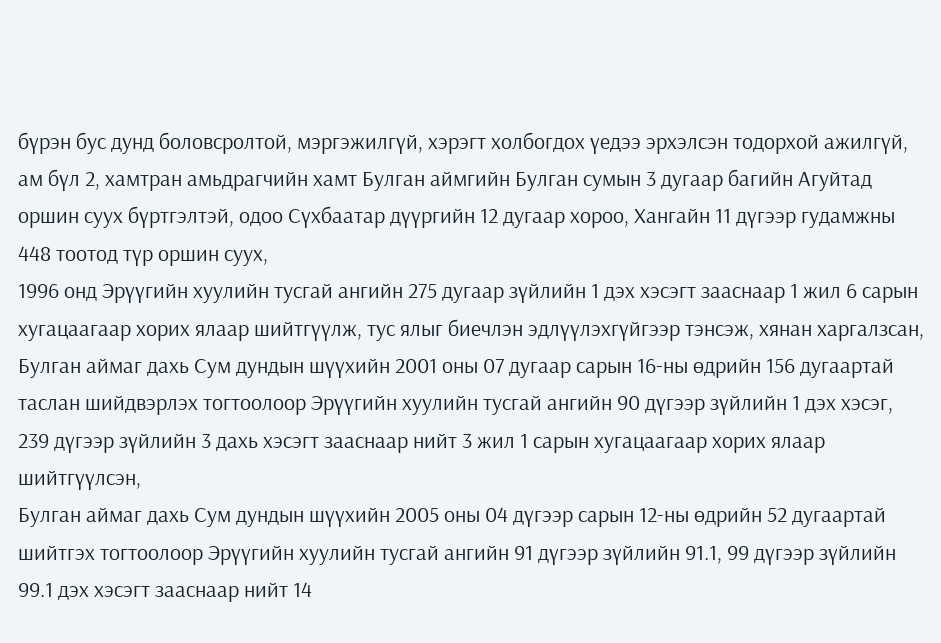бүрэн бус дунд боловсролтой, мэргэжилгүй, хэрэгт холбогдох үедээ эрхэлсэн тодорхой ажилгүй, ам бүл 2, хамтран амьдрагчийн хамт Булган аймгийн Булган сумын 3 дугаар багийн Агуйтад оршин суух бүртгэлтэй, одоо Сүхбаатар дүүргийн 12 дугаар хороо, Хангайн 11 дүгээр гудамжны 448 тоотод түр оршин суух,
1996 онд Эрүүгийн хуулийн тусгай ангийн 275 дугаар зүйлийн 1 дэх хэсэгт зааснаар 1 жил 6 сарын хугацаагаар хорих ялаар шийтгүүлж, тус ялыг биечлэн эдлүүлэхгүйгээр тэнсэж, хянан харгалзсан,
Булган аймаг дахь Сум дундын шүүхийн 2001 оны 07 дугаар сарын 16-ны өдрийн 156 дугаартай таслан шийдвэрлэх тогтоолоор Эрүүгийн хуулийн тусгай ангийн 90 дүгээр зүйлийн 1 дэх хэсэг, 239 дүгээр зүйлийн 3 дахь хэсэгт зааснаар нийт 3 жил 1 сарын хугацаагаар хорих ялаар шийтгүүлсэн,
Булган аймаг дахь Сум дундын шүүхийн 2005 оны 04 дүгээр сарын 12-ны өдрийн 52 дугаартай шийтгэх тогтоолоор Эрүүгийн хуулийн тусгай ангийн 91 дүгээр зүйлийн 91.1, 99 дүгээр зүйлийн 99.1 дэх хэсэгт зааснаар нийт 14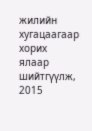жилийн хугацаагаар хорих ялаар шийтгүүлж, 2015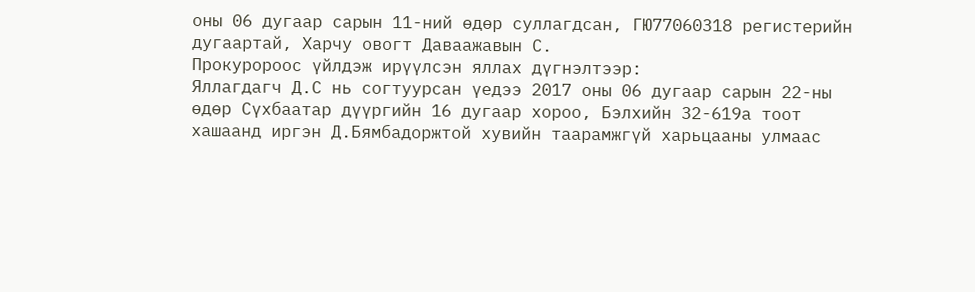оны 06 дугаар сарын 11-ний өдөр суллагдсан, ГЮ77060318 регистерийн дугаартай, Харчу овогт Даваажавын С.
Прокуророос үйлдэж ирүүлсэн яллах дүгнэлтээр:
Яллагдагч Д.С нь согтуурсан үедээ 2017 оны 06 дугаар сарын 22-ны өдөр Сүхбаатар дүүргийн 16 дугаар хороо, Бэлхийн 32-619а тоот хашаанд иргэн Д.Бямбадоржтой хувийн таарамжгүй харьцааны улмаас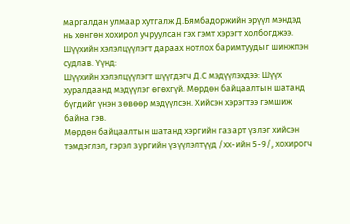маргалдан улмаар хутгалж Д.Бямбадоржийн эрүүл мэндэд нь хөнгөн хохирол учруулсан гэх гэмт хэрэгт холбогджээ.
Шүүхийн хэлэлцүүлэгт дараах нотлох баримтуудыг шинжпэн судлав. Үүнд:
Шүүхийн хэлэлцүүлэгт шүүгдэгч Д.С мэдүүлэхдээ: Шүүх хуралдаанд мэдүүлэг өгөхгүй. Мөрдөн байцаалтын шатанд бүгдийг үнэн зөвөөр мэдүүлсэн. Хийсэн хэрэгтээ гэмшиж байна гэв.
Мөрдөн байцаалтын шатанд хэргийн газарт үзлэг хийсэн тэмдэглэл, гэрэл зургийн үзүүлэлтүүд /хх-ийн 5-9/, хохирогч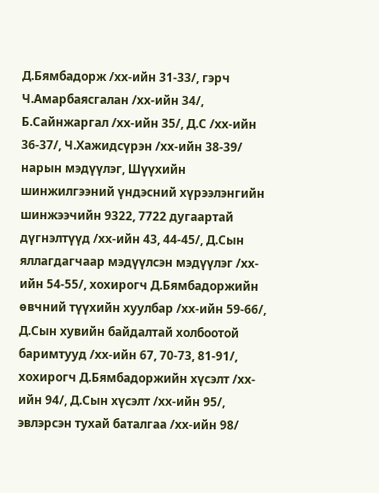Д.Бямбадорж /хх-ийн 31-33/, гэрч Ч.Амарбаясгалан /хх-ийн 34/, Б.Сайнжаргал /хх-ийн 35/, Д.С /хх-ийн 36-37/, Ч.Хажидсүрэн /хх-ийн 38-39/ нарын мэдүүлэг, Шүүхийн шинжилгээний үндэсний хүрээлэнгийн шинжээчийн 9322, 7722 дугаартай дүгнэлтүүд /хх-ийн 43, 44-45/, Д.Сын яллагдагчаар мэдүүлсэн мэдүүлэг /хх-ийн 54-55/, хохирогч Д.Бямбадоржийн өвчний түүхийн хуулбар /хх-ийн 59-66/, Д.Сын хувийн байдалтай холбоотой баримтууд /хх-ийн 67, 70-73, 81-91/, хохирогч Д.Бямбадоржийн хүсэлт /хх-ийн 94/, Д.Сын хүсэлт /хх-ийн 95/, эвлэрсэн тухай баталгаа /хх-ийн 98/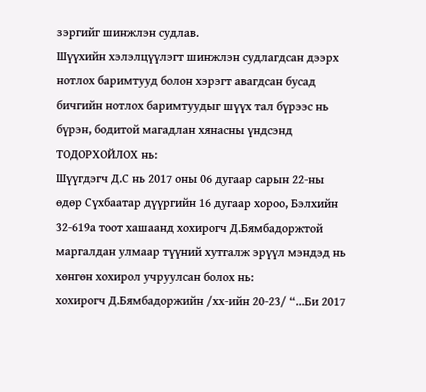зэргийг шинжлэн судлав.
Шүүхийн хэлэлцүүлэгт шинжлэн судлагдсан дээрх нотлох баримтууд болон хэрэгт авагдсан бусад бичгийн нотлох баримтуудыг шүүх тал бүрээс нь бүрэн, бодитой магадлан хянасны үндсэнд ТОДОРХОЙЛОХ нь:
Шүүгдэгч Д.С нь 2017 оны 06 дугаар сарын 22-ны өдөр Сүхбаатар дүүргийн 16 дугаар хороо, Бэлхийн 32-619а тоот хашаанд хохирогч Д.Бямбадоржтой маргалдан улмаар түүний хутгалж эрүүл мэндэд нь хөнгөн хохирол учруулсан болох нь:
хохирогч Д.Бямбадоржийн /хх-ийн 20-23/ “...Би 2017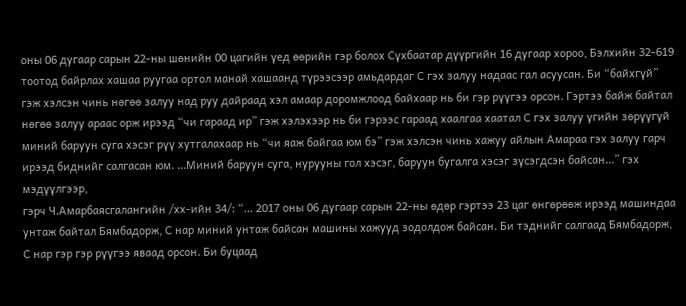оны 06 дугаар сарын 22-ны шөнийн 00 цагийн үед өөрийн гэр болох Сүхбаатар дүүргийн 16 дугаар хороо, Бэлхийн 32-619 тоотод байрлах хашаа руугаа ортол манай хашаанд түрээсээр амьдардаг С гэх залуу надаас гал асуусан. Би “байхгүй” гэж хэлсэн чинь нөгөө залуу над руу дайраад хэл амаар доромжлоод байхаар нь би гэр рүүгээ орсон. Гэртээ байж байтал нөгөө залуу араас орж ирээд “чи гараад ир” гэж хэлэхээр нь би гэрээс гараад хаалгаа хаатал С гэх залуу үгийн зөрүүгүй миний баруун суга хэсэг рүү хутгалахаар нь “чи яаж байгаа юм бэ” гэж хэлсэн чинь хажуу айлын Амараа гэх залуу гарч ирээд биднийг салгасан юм. ...Миний баруун суга, нурууны гол хэсэг, баруун бугалга хэсэг зүсэгдсэн байсан...” гэх мэдүүлгээр,
гэрч Ч.Амарбаясгалангийн /хх-ийн 34/: “... 2017 оны 06 дугаар сарын 22-ны өдөр гэртээ 23 цаг өнгөрөөж ирээд машиндаа унтаж байтал Бямбадорж, С нар миний унтаж байсан машины хажууд зодолдож байсан. Би тэднийг салгаад Бямбадорж, С нар гэр гэр рүүгээ яваад орсон. Би буцаад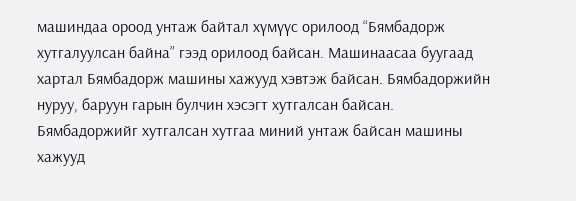машиндаа ороод унтаж байтал хүмүүс орилоод “Бямбадорж хутгалуулсан байна” гээд орилоод байсан. Машинаасаа буугаад хартал Бямбадорж машины хажууд хэвтэж байсан. Бямбадоржийн нуруу, баруун гарын булчин хэсэгт хутгалсан байсан. Бямбадоржийг хутгалсан хутгаа миний унтаж байсан машины хажууд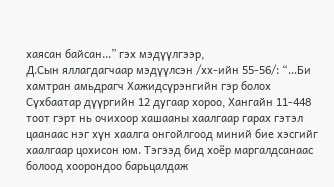хаясан байсан...” гэх мэдүүлгээр,
Д.Сын яллагдагчаар мэдүүлсэн /хх-ийн 55-56/: “…Би хамтран амьдрагч Хажидсүрэнгийн гэр болох Сүхбаатар дүүргийн 12 дугаар хороо, Хангайн 11-448 тоот гэрт нь очихоор хашааны хаалгаар гарах гэтэл цаанаас нэг хүн хаалга онгойлгоод миний бие хэсгийг хаалгаар цохисон юм. Тэгээд бид хоёр маргалдсанаас болоод хоорондоо барьцалдаж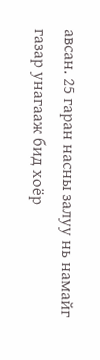авсан. 25 гаран насны залуу нь намайг газар унагааж бид хоёр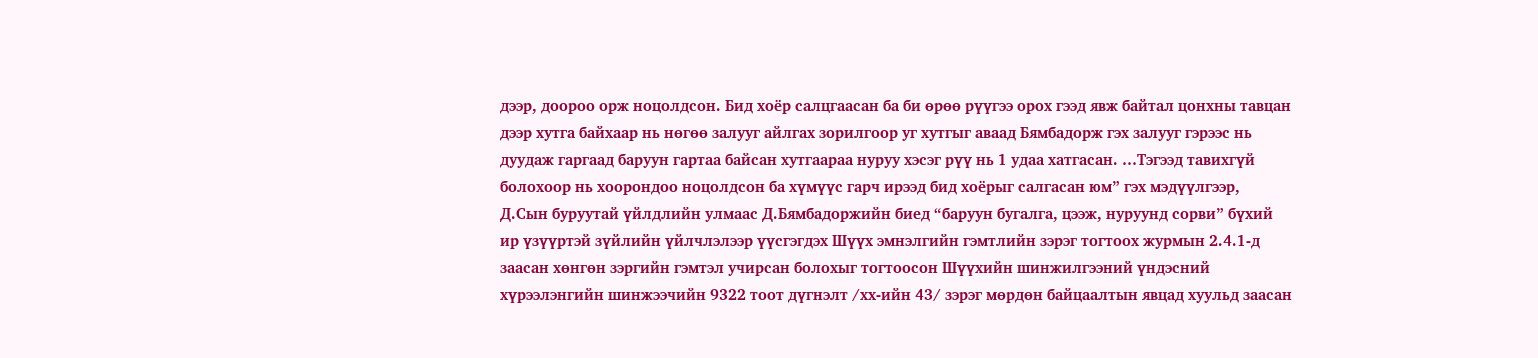дээр, доороо орж ноцолдсон. Бид хоёр салцгаасан ба би өрөө рүүгээ орох гээд явж байтал цонхны тавцан дээр хутга байхаар нь нөгөө залууг айлгах зорилгоор уг хутгыг аваад Бямбадорж гэх залууг гэрээс нь дуудаж гаргаад баруун гартаа байсан хутгаараа нуруу хэсэг рүү нь 1 удаа хатгасан. …Тэгээд тавихгүй болохоор нь хоорондоо ноцолдсон ба хүмүүс гарч ирээд бид хоёрыг салгасан юм” гэх мэдүүлгээр,
Д.Сын буруутай үйлдлийн улмаас Д.Бямбадоржийн биед “баруун бугалга, цээж, нуруунд сорви” бүхий ир үзүүртэй зүйлийн үйлчлэлээр үүсгэгдэх Шүүх эмнэлгийн гэмтлийн зэрэг тогтоох журмын 2.4.1-д заасан хөнгөн зэргийн гэмтэл учирсан болохыг тогтоосон Шүүхийн шинжилгээний үндэсний хүрээлэнгийн шинжээчийн 9322 тоот дүгнэлт /хх-ийн 43/ зэрэг мөрдөн байцаалтын явцад хуульд заасан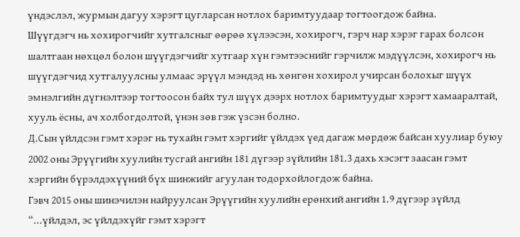үндэслэл, журмын дагуу хэрэгт цугларсан нотлох баримтуудаар тогтоогдож байна.
Шүүгдэгч нь хохирогчийг хутгалсныг өөрөө хүлээсэн, хохирогч, гэрч нар хэрэг гарах болсон шалтгаан нөхцөл болон шүүгдэгчийг хутгаар хүн гэмтээснийг гэрчилж мэдүүлсэн, хохирогч нь шүүгдэгчид хутгалуулсны улмаас эрүүл мэндэд нь хөнгөн хохирол учирсан болохыг шүүх эмнэлгийн дүгнэлтээр тогтоосон байх тул шүүх дээрх нотлох баримтуудыг хэрэгт хамааралтай, хууль ёсны, ач холбогдолтой, үнэн зөв гэж үзсэн болно.
Д.Сын үйлдсэн гэмт хэрэг нь тухайн гэмт хэргийг үйлдэх үед дагаж мөрдөж байсан хуулиар буюу 2002 оны Эрүүгийн хуулийн тусгай ангийн 181 дүгээр зүйлийн 181.3 дахь хэсэгт заасан гэмт хэргийн бүрэлдэхүүний бүх шинжийг агуулан тодорхойлогдож байна.
Гэвч 2015 оны шинэчилэн найруулсан Эрүүгийн хуулийн ерөнхий ангийн 1.9 дүгээр зүйлд “...үйлдэл, эс үйлдэхүйг гэмт хэрэгт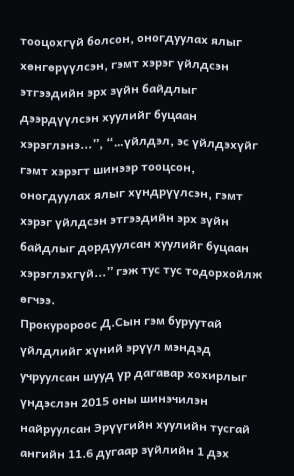тооцохгүй болсон, оногдуулах ялыг хөнгөрүүлсэн, гэмт хэрэг үйлдсэн этгээдийн эрх зүйн байдлыг дээрдүүлсэн хуулийг буцаан хэрэглэнэ...”, “…үйлдэл, эс үйлдэхүйг гэмт хэрэгт шинээр тооцсон, оногдуулах ялыг хүндрүүлсэн, гэмт хэрэг үйлдсэн этгээдийн эрх зүйн байдлыг дордуулсан хуулийг буцаан хэрэглэхгүй...” гэж тус тус тодорхойлж өгчээ.
Прокуророос Д.Сын гэм буруутай үйлдлийг хүний эрүүл мэндэд учруулсан шууд үр дагавар хохирлыг үндэслэн 2015 оны шинэчилэн найруулсан Эрүүгийн хуулийн тусгай ангийн 11.6 дугаар зүйлийн 1 дэх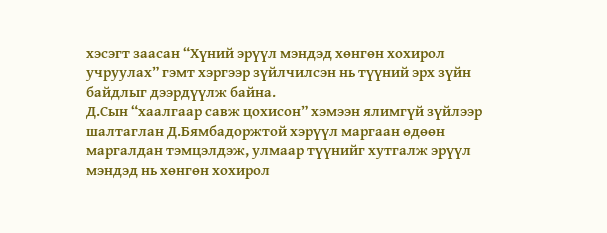хэсэгт заасан “Хүний эрүүл мэндэд хөнгөн хохирол учруулах” гэмт хэргээр зүйлчилсэн нь түүний эрх зүйн байдлыг дээрдүүлж байна.
Д.Сын “хаалгаар савж цохисон” хэмээн ялимгүй зүйлээр шалтаглан Д.Бямбадоржтой хэрүүл маргаан өдөөн маргалдан тэмцэлдэж, улмаар түүнийг хутгалж эрүүл мэндэд нь хөнгөн хохирол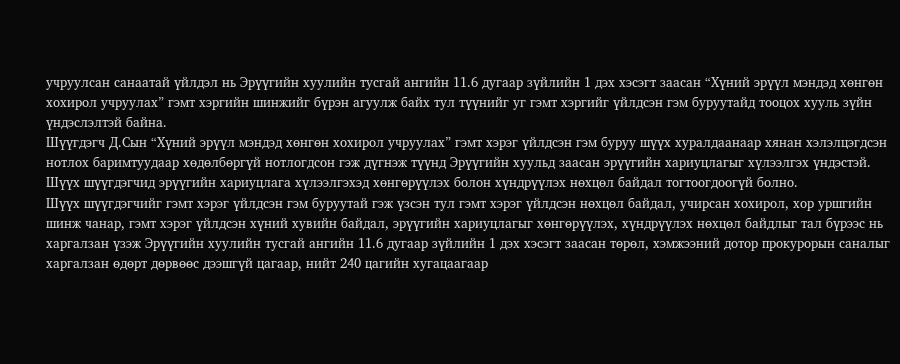учруулсан санаатай үйлдэл нь Эрүүгийн хуулийн тусгай ангийн 11.6 дугаар зүйлийн 1 дэх хэсэгт заасан “Хүний эрүүл мэндэд хөнгөн хохирол учруулах” гэмт хэргийн шинжийг бүрэн агуулж байх тул түүнийг уг гэмт хэргийг үйлдсэн гэм буруутайд тооцох хууль зүйн үндэслэлтэй байна.
Шүүгдэгч Д.Сын “Хүний эрүүл мэндэд хөнгөн хохирол учруулах” гэмт хэрэг үйлдсэн гэм буруу шүүх хуралдаанаар хянан хэлэлцэгдсэн нотлох баримтуудаар хөдөлбөргүй нотлогдсон гэж дүгнэж түүнд Эрүүгийн хуульд заасан эрүүгийн хариуцлагыг хүлээлгэх үндэстэй.
Шүүх шүүгдэгчид эрүүгийн хариуцлага хүлээлгэхэд хөнгөрүүлэх болон хүндрүүлэх нөхцөл байдал тогтоогдоогүй болно.
Шүүх шүүгдэгчийг гэмт хэрэг үйлдсэн гэм буруутай гэж үзсэн тул гэмт хэрэг үйлдсэн нөхцөл байдал, учирсан хохирол, хор уршгийн шинж чанар, гэмт хэрэг үйлдсэн хүний хувийн байдал, эрүүгийн хариуцлагыг хөнгөрүүлэх, хүндрүүлэх нөхцөл байдлыг тал бүрээс нь харгалзан үзэж Эрүүгийн хуулийн тусгай ангийн 11.6 дугаар зүйлийн 1 дэх хэсэгт заасан төрөл, хэмжээний дотор прокурорын саналыг харгалзан өдөрт дөрвөөс дээшгүй цагаар, нийт 240 цагийн хугацаагаар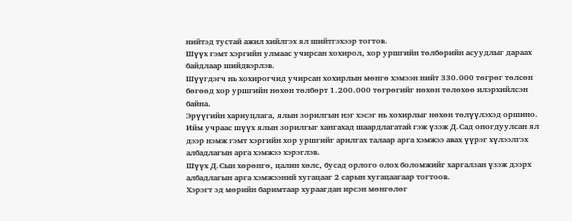нийтэд тустай ажил хийлгэх ял шийтгэхээр тогтов.
Шүүх гэмт хэргийн улмаас учирсан хохирол, хор уршгийн төлбөрийн асуудлыг дараах байдлаар шийдвэрлэв.
Шүүгдэгч нь хохирогчид учирсан хохирлын мөнгө хэмээн нийт 330.000 төгрөг төлсөн бөгөөд хор уршгийн нөхөн төлбөрт 1.200.000 төгрөгийг нөхөн төлөхөө илэрхийлсэн байна.
Эрүүгийн хариуцлага, ялын зорилгын нэг хэсэг нь хохирлыг нөхөн төлүүлэхэд оршино. Ийм учраас шүүх ялын зорилгыг хангахад шаардлагатай гэж үзэж Д.Сад оногдуулсан ял дээр нэмж гэмт хэргийн хор уршгийг арилгах талаар арга хэмжээ авах үүрэг хүлээлгэх албадлагын арга хэмжээ хэрэглэв.
Шүүх Д.Сын хөрөнгө, цалин хөлс, бусад орлого олох боломжийг харгалзан үзэж дээрх албадлагын арга хэмжээний хугацааг 2 сарын хугацаагаар тогтоов.
Хэрэгт эд мөрийн баримтаар хураагдан ирсэн мөнгөлөг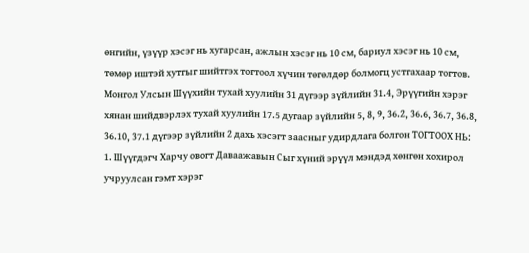өнгийн, үзүүр хэсэг нь хугарсан, ажлын хэсэг нь 10 см, бариул хэсэг нь 10 см, төмөр иштэй хутгыг шийтгэх тогтоол хүчин төгөлдөр болмогц устгахаар тогтов.
Монгол Улсын Шүүхийн тухай хуулийн 31 дүгээр зүйлийн 31.4, Эрүүгийн хэрэг хянан шийдвэрлэх тухай хуулийн 17.5 дугаар зүйлийн 5, 8, 9, 36.2, 36.6, 36.7, 36.8, 36.10, 37.1 дүгээр зүйлийн 2 дахь хэсэгт заасныг удирдлага болгон ТОГТООХ НЬ:
1. Шүүгдэгч Харчу овогт Даваажавын Сыг хүний эрүүл мэндэд хөнгөн хохирол учруулсан гэмт хэрэг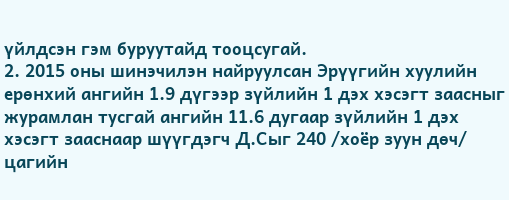үйлдсэн гэм буруутайд тооцсугай.
2. 2015 оны шинэчилэн найруулсан Эрүүгийн хуулийн ерөнхий ангийн 1.9 дүгээр зүйлийн 1 дэх хэсэгт заасныг журамлан тусгай ангийн 11.6 дугаар зүйлийн 1 дэх хэсэгт зааснаар шүүгдэгч Д.Сыг 240 /хоёр зуун дөч/ цагийн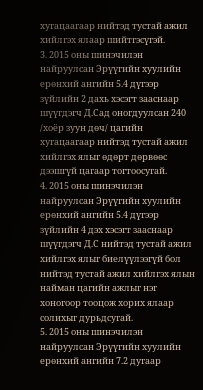хугацаагаар нийтэд тустай ажил хийлгэх ялаар шийтгэсүгэй.
3. 2015 оны шинэчилэн найруулсан Эрүүгийн хуулийн ерөнхий ангийн 5.4 дүгээр зүйлийн 2 дахь хэсэгт зааснаар шүүгдэгч Д.Сад оногдуулсан 240 /хоёр зуун дөч/ цагийн хугацаагаар нийтэд тустай ажил хийлгэх ялыг өдөрт дөрвөөс дээшгүй цагаар тогтоосугай.
4. 2015 оны шинэчилэн найруулсан Эрүүгийн хуулийн ерөнхий ангийн 5.4 дүгээр зүйлийн 4 дэх хэсэгт зааснаар шүүгдэгч Д.С нийтэд тустай ажил хийлгэх ялыг биелүүлээгүй бол нийтэд тустай ажил хийлгэх ялын найман цагийн ажлыг нэг хоногоор тооцож хорих ялаар солихыг дурьдсугай.
5. 2015 оны шинэчилэн найруулсан Эрүүгийн хуулийн ерөнхий ангийн 7.2 дугаар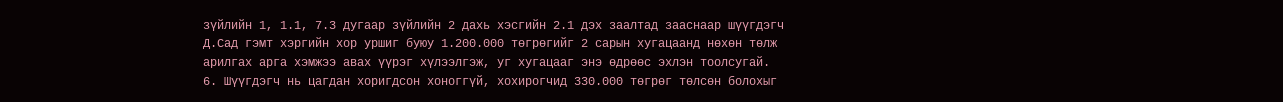зүйлийн 1, 1.1, 7.3 дугаар зүйлийн 2 дахь хэсгийн 2.1 дэх заалтад зааснаар шүүгдэгч Д.Сад гэмт хэргийн хор уршиг буюу 1.200.000 төгрөгийг 2 сарын хугацаанд нөхөн төлж арилгах арга хэмжээ авах үүрэг хүлээлгэж, уг хугацааг энэ өдрөөс эхлэн тоолсугай.
6. Шүүгдэгч нь цагдан хоригдсон хоноггүй, хохирогчид 330.000 төгрөг төлсөн болохыг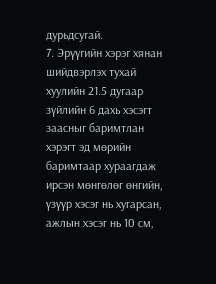дурьдсугай.
7. Эрүүгийн хэрэг хянан шийдвэрлэх тухай хуулийн 21.5 дугаар зүйлийн 6 дахь хэсэгт заасныг баримтлан хэрэгт эд мөрийн баримтаар хураагдаж ирсэн мөнгөлөг өнгийн, үзүүр хэсэг нь хугарсан, ажлын хэсэг нь 10 см,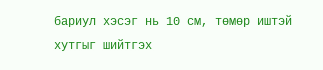бариул хэсэг нь 10 см, төмөр иштэй хутгыг шийтгэх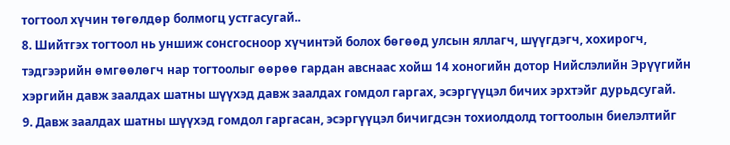тогтоол хүчин төгөлдөр болмогц устгасугай..
8. Шийтгэх тогтоол нь уншиж сонсгосноор хүчинтэй болох бөгөөд улсын яллагч, шүүгдэгч, хохирогч, тэдгээрийн өмгөөлөгч нар тогтоолыг өөрөө гардан авснаас хойш 14 хоногийн дотор Нийслэлийн Эрүүгийн хэргийн давж заалдах шатны шүүхэд давж заалдах гомдол гаргах, эсэргүүцэл бичих эрхтэйг дурьдсугай.
9. Давж заалдах шатны шүүхэд гомдол гаргасан, эсэргүүцэл бичигдсэн тохиолдолд тогтоолын биелэлтийг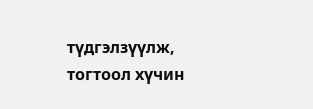түдгэлзүүлж, тогтоол хүчин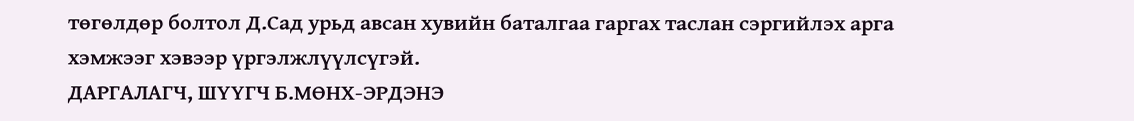төгөлдөр болтол Д.Сад урьд авсан хувийн баталгаа гаргах таслан сэргийлэх арга хэмжээг хэвээр үргэлжлүүлсүгэй.
ДАРГАЛАГЧ, ШҮҮГЧ Б.МӨНХ-ЭРДЭНЭ